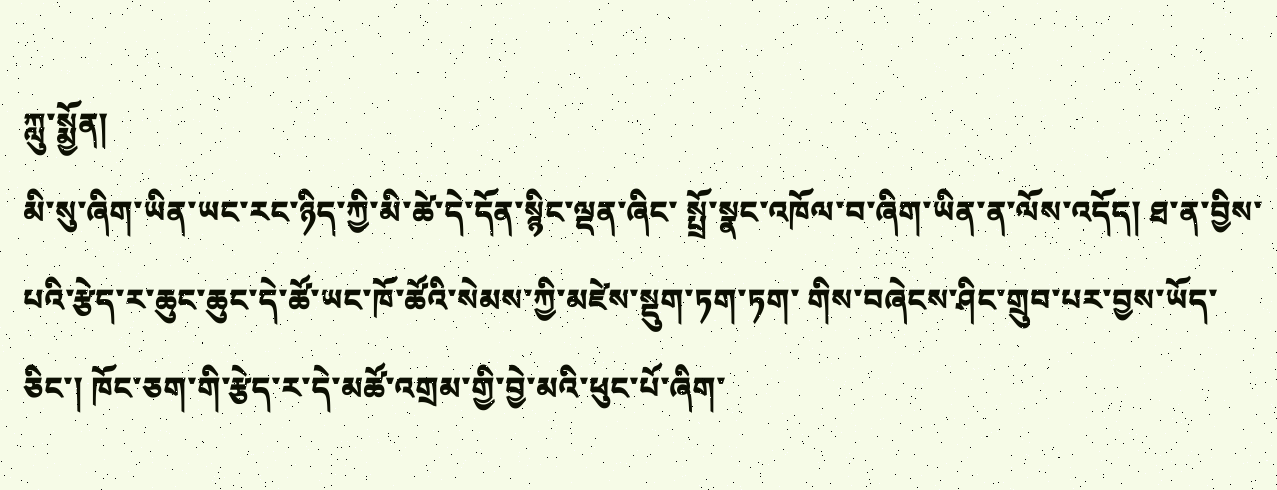ཀླུ་སྨྱོན།
མི་སུ་ཞིག་ཡིན་ཡང་རང་ཉིད་ཀྱི་མི་ཚེ་དེ་དོན་སྙིང་ལྡན་ཞིང་ སྤྲོ་སྣང་འཁོལ་བ་ཞིག་ཡིན་ན་ལོས་འདོད། ཐ་ན་བྱིས་པའི་རྩེད་ར་ཆུང་ཆུང་དེ་ཚོ་ཡང་ཁོ་ཚོའི་སེམས་ཀྱི་མཛེས་སྡུག་ཏག་ཏག་ གིས་བཞེངས་ཤིང་གྲུབ་པར་བྱས་ཡོད་ཅིང་། ཁོང་ཅག་གི་རྩེད་ར་དེ་མཚོ་འགྲམ་གྱི་བྱེ་མའི་ཕུང་པོ་ཞིག་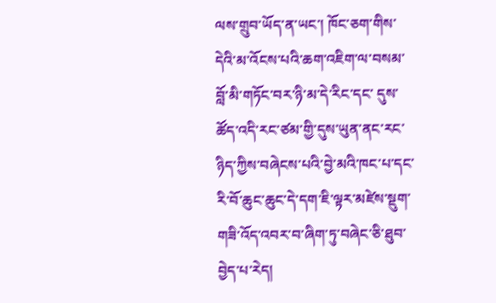ལས་གྲུབ་ཡོད་ན་ཡང་། ཁོང་ཅག་གིས་དེའི་མ་འོངས་པའི་ཆག་འཇིག་ལ་བསམ་བློ་མི་གཏོང་བར་ཉི་མ་དེ་རིང་དང་ དུས་ཚོད་འདི་རང་ཙམ་གྱི་དུས་ཡུན་ནང་རང་ཉིད་ཀྱིས་བཞེངས་པའི་བྱེ་མའི་ཁང་པ་དང་ རི་བོ་ཆུང་ཆུང་དེ་དག་ཇི་ལྟར་མཛེས་སྡུག་གཟི་འོད་འབར་བ་ཞིག་ཏུ་བཞེང་ཅི་ཐུབ་ བྱེད་པ་རེད།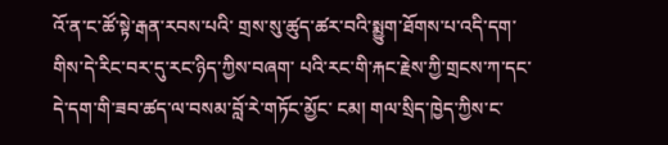འོ་ན་ང་ཚོ་སྟེ་རྒན་རབས་པའི་ གྲས་སུ་ཚུད་ཚར་བའི་སྨྱུག་ཐོགས་པ་འདི་དག་གིས་དེ་རིང་བར་དུ་རང་ཉིད་ཀྱིས་བཞག་ པའི་རང་གི་རྐང་རྗེས་ཀྱི་གྲངས་ཀ་དང་དེ་དག་གི་ཟབ་ཚད་ལ་བསམ་བློ་རེ་གཏོང་མྱོང་ ངམ། གལ་སྲིད་ཁྱེད་ཀྱིས་ང་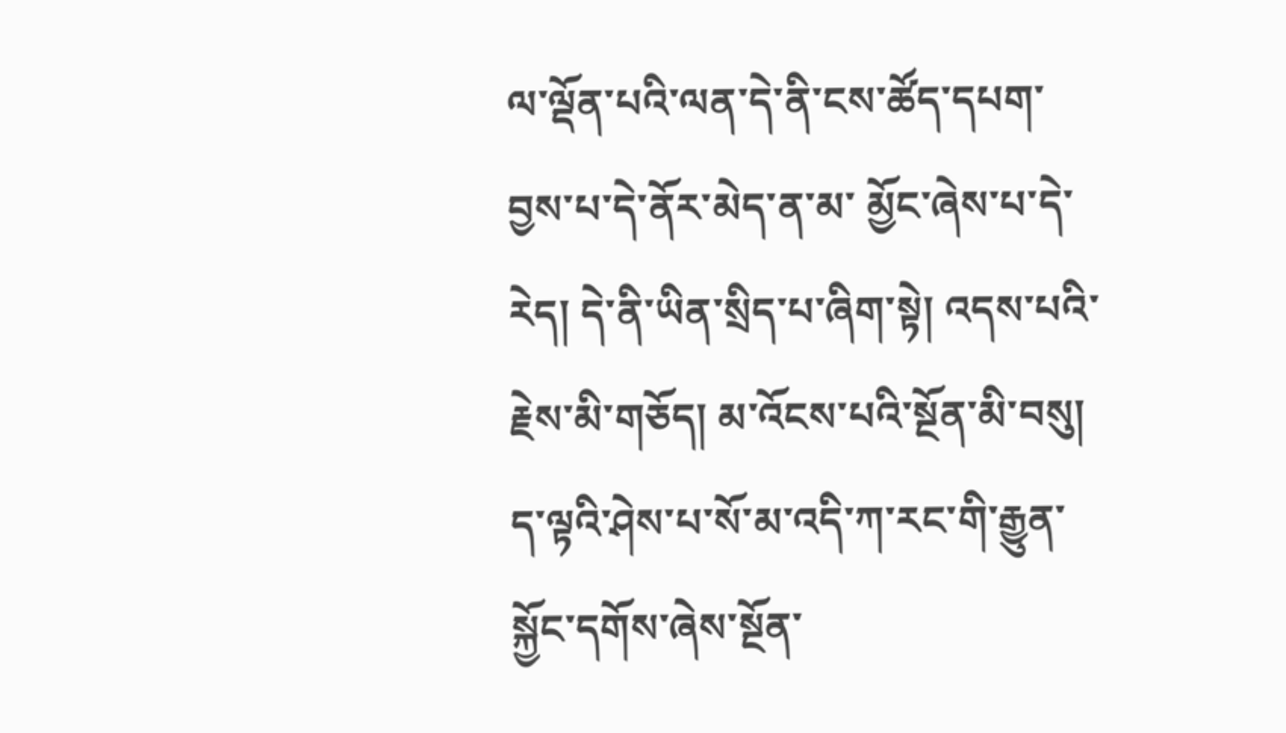ལ་ལྡོན་པའི་ལན་དེ་ནི་ངས་ཚོད་དཔག་བྱས་པ་དེ་ནོར་མེད་ན་མ་ མྱོང་ཞེས་པ་དེ་རེད། དེ་ནི་ཡིན་སྲིད་པ་ཞིག་སྟེ། འདས་པའི་རྗེས་མི་གཅོད། མ་འོངས་པའི་སྔོན་མི་བསུ། ད་ལྟའི་ཤེས་པ་སོ་མ་འདི་ཀ་རང་གི་རྒྱུན་སྐྱོང་དགོས་ཞེས་སྔོན་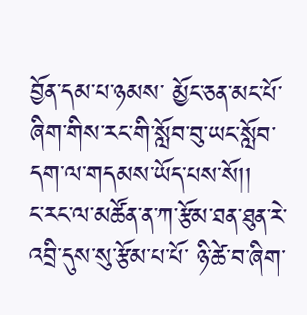བྱོན་དམ་པ་ཉམས་ མྱོང་ཅན་མང་པོ་ཞིག་གིས་རང་གི་སློབ་བུ་ཡང་སློབ་དག་ལ་གདམས་ཡོད་པས་སོ།།
ང་རང་ལ་མཚོན་ན་ཀ་རྩོམ་ཐན་ཐུན་རེ་འབྲི་དུས་སུ་རྩོམ་པ་པོ་ ཉི་ཚེ་བ་ཞིག་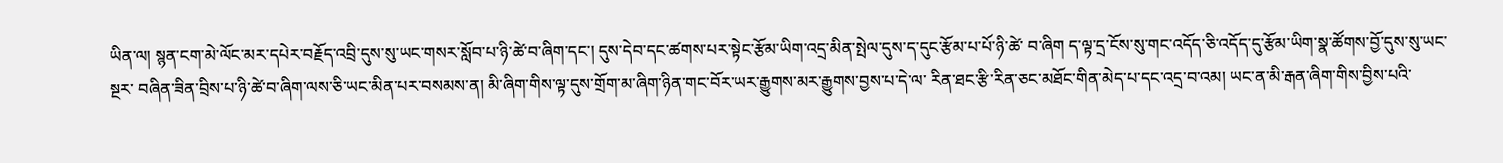ཡིན་ལ། སྙན་ངག་མེ་ལོང་མར་དཔེར་བརྗོད་འབྲི་དུས་སུ་ཡང་གསར་སློབ་པ་ཉི་ཚེ་བ་ཞིག་དང་། དུས་དེབ་དང་ཚགས་པར་སྟེང་རྩོམ་ཡིག་འདྲ་མིན་སྤེལ་དུས་ད་དུང་རྩོམ་པ་པོ་ཉི་ཚེ་ བ་ཞིག ད་ལྟ་དྲ་ངོས་སུ་གང་འདོད་ཅི་འདོད་དུ་རྩོམ་ཡིག་སྣ་ཚོགས་བྱོ་དུས་སུ་ཡང་སྔར་ བཞིན་ཟིན་བྲིས་པ་ཉི་ཚེ་བ་ཞིག་ལས་ཅི་ཡང་མིན་པར་བསམས་ན། མི་ཞིག་གིས་ལྟ་དུས་གྲོག་མ་ཞིག་ཉིན་གང་བོར་ཡར་རྒྱུགས་མར་རྒྱུགས་བྱས་པ་དེ་ལ་ རིན་ཐང་རྩི་རིན་ཅང་མཐོང་གིན་མེད་པ་དང་འདྲ་བ་འམ། ཡང་ན་མི་རྒན་ཞིག་གིས་བྱིས་པའི་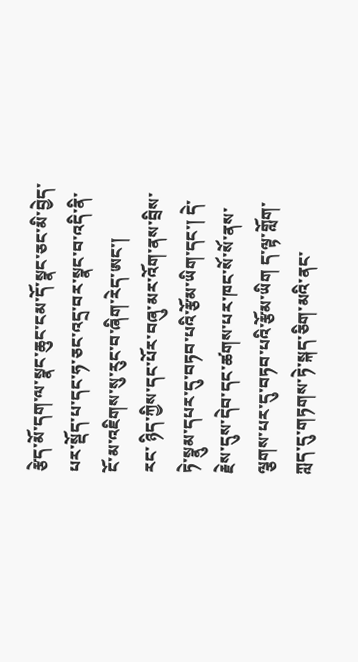རྩེད་མོ་དག་ལ་སྣང་ཆུང་ངམ་དོ་སྣང་ཅང་མི་བྱེད་ པར་སྡོད་པ་དང་ཧ་ཅང་འདྲ་བར་སྣང་བ་འདི་ནི་ངོ་མ་འཇིགས་སུ་རུང་བ་ཞིག་རེད་ཨང་།
རང་ ཉིད་ཀྱིས་དང་པོར་བཞུ་མར་འོག་ནས་བྲིས་ཏེ་སྣུམ་དཔར་དུ་བཏབ་པའི་རྩོམ་ཡིག་དང་། དེ་རྗེས་དུས་དེབ་དང་ཚགས་པར་ཁང་སོ་སོ་ནས་ལྕགས་པར་དུ་བཏབ་པའི་རྩོམ་ཡིག ད་ལྟ་གློག་ཀླད་དུ་གཏགས་ཏེ་སྐད་ཅིག་མའི་ནང་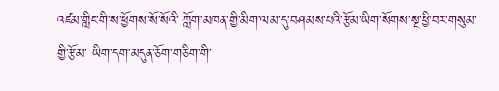འཛམ་གླིང་གི་ས་ཕྱོགས་སོ་སོའི་ ཀློག་མཁན་གྱི་མིག་ལམ་དུ་བཤམས་པའི་རྩོམ་ཡིག་སོགས་སྔ་ཕྱི་བར་གསུམ་གྱི་རྩོམ་ ཡིག་དག་མདུན་ཅོག་གཅིག་གི་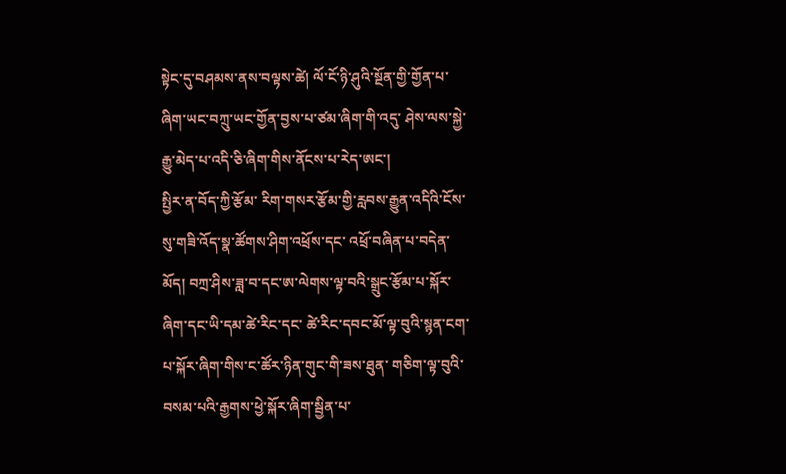སྟེང་དུ་བཤམས་ནས་བལྟས་ཚེ། ལོ་ངོ་ཉི་ཤུའི་སྔོན་གྱི་གྱོན་པ་ཞིག་ཡང་བཀྲུ་ཡང་གྱོན་བྱས་པ་ཙམ་ཞིག་གི་འདུ་ ཤེས་ལས་སྐྱེ་རྒྱུ་མེད་པ་འདི་ཅི་ཞིག་གིས་ནོངས་པ་རེད་ཨང་།
སྤྱིར་ན་བོད་ཀྱི་རྩོམ་ རིག་གསར་རྩོམ་གྱི་རླབས་རྒྱུན་འདིའི་ངོས་སུ་གཟི་འོད་སྣ་ཚོགས་ཤིག་འཕྲོས་དང་ འཕྲོ་བཞིན་པ་བདེན་མོད། བཀྲ་ཤིས་ཟླ་བ་དང་ཨ་ལེགས་ལྟ་བའི་སྒྲུང་རྩོམ་པ་སྐོར་ཞིག་དང་ཡི་དམ་ཚེ་རིང་དང་ ཚེ་རིང་དབང་མོ་ལྟ་བུའི་སྙན་ངག་པ་སྐོར་ཞིག་གིས་ང་ཚོར་ཉིན་གུང་གི་ཟས་ཐུན་ གཅིག་ལྟ་བུའི་བསམ་པའི་རྒྱགས་ཕྱེ་སྐོར་ཞིག་སྦྱིན་པ་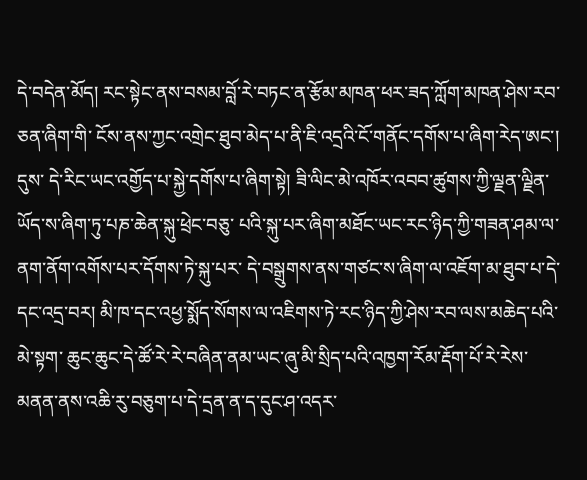དེ་བདེན་མོད། རང་སྟེང་ནས་བསམ་བློ་རེ་བཏང་ན་རྩོམ་མཁན་ཕར་ཟད་ཀློག་མཁན་ཤེས་རབ་ཅན་ཞིག་གི་ ངོས་ནས་ཀྱང་འགྲེང་ཐུབ་མེད་པ་ནི་ཇི་འདྲའི་ངོ་གནོང་དགོས་པ་ཞིག་རེད་ཨང་།
དུས་ དེ་རིང་ཡང་འགྱོད་པ་སྐྱེ་དགོས་པ་ཞིག་སྟེ། ཟི་ལིང་མེ་འཁོར་འབབ་ཚུགས་ཀྱི་ལྗན་ལྗིན་ཡོད་ས་ཞིག་ཏུ་པཎ་ཆེན་སྐུ་ཕྲེང་བཅུ་ པའི་སྐུ་པར་ཞིག་མཐོང་ཡང་རང་ཉིད་ཀྱི་གཟན་ཤམ་ལ་ནག་ནོག་འགོས་པར་དོགས་ཏེ་སྐུ་པར་ དེ་བསྒྲུགས་ནས་གཙང་ས་ཞིག་ལ་འཇོག་མ་ཐུབ་པ་དེ་དང་འདྲ་བར། མི་ཁ་དང་འཕྱ་སྨོད་སོགས་ལ་འཇིགས་ཏེ་རང་ཉིད་ཀྱི་ཤེས་རབ་ལས་མཆེད་པའི་མེ་སྟག་ ཆུང་ཆུང་དེ་ཚོ་རེ་རེ་བཞིན་ནམ་ཡང་ཞུ་མི་སྲིད་པའི་འཁྱག་རོམ་རྡོག་པོ་རེ་རེས་ མནན་ནས་འཆི་རུ་བཅུག་པ་དེ་དྲན་ན་ད་དུང་ཤ་འདར་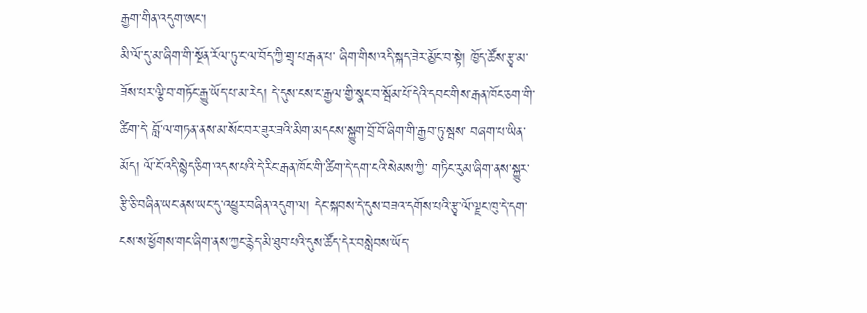རྒྱག་གིན་འདུག་ཨང་།
མི་ལོ་དུ་མ་ཞིག་གི་སྔོན་རོལ་ཏུ་ང་ལ་བོད་ཀྱི་གྲྭ་པ་རྒན་པ་ ཞིག་གིས་འདི་སྐད་ཟེར་མྱོང་བ་སྟེ། ཁྱོད་ཚོས་རྩྭ་མ་ཟོས་པར་ལྕི་བ་གཏོང་རྒྱུ་ཡོད་པ་མ་རེད། དེ་དུས་ངས་ང་རྒྱལ་གྱི་སྣང་བ་སྦོམ་པོ་དེའི་དབང་གིས་རྒན་ཁོང་ཅག་གི་ཚིག་དེ་ བློ་ལ་གཏན་ནས་མ་སོང་བར་ཟུར་ཟའི་མིག་མདངས་སྐྱུག་བྲོ་བོ་ཞིག་གི་རྒྱབ་ཏུ་སྦས་ བཞག་པ་ཡིན་མོད། ལོ་ངོ་འདི་སྙེད་ཅིག་འདས་པའི་དེ་རིང་རྒན་ཁོང་གི་ཚིག་དེ་དག་ངའི་སེམས་ཀྱི་ གཏིང་རུམ་ཞིག་ནས་སྐྱུར་རྩི་ཅི་བཞིན་ཡང་ནས་ཡང་དུ་འཕྱུར་བཞིན་འདུག་ལ། དེང་སྐབས་དེ་དུས་བཟའ་དགོས་པའི་རྩྭ་ལོ་ལྗང་ཁུ་དེ་དག་ངས་ས་ཕྱོགས་གང་ཞིག་ནས་ཀྱང་རྙེད་མི་ཐུབ་པའི་དུས་ཚོད་དེར་བསླེབས་ཡོད་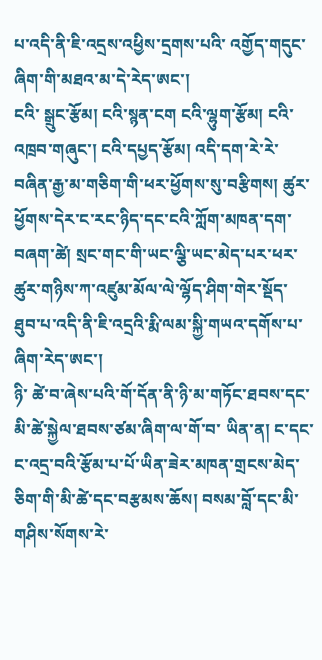པ་འདི་ནི་ཇི་འདྲས་འཕྱིས་དྲགས་པའི་ འགྱོད་གདུང་ཞིག་གི་མཐའ་མ་དེ་རེད་ཨང་།
ངའི་ སྒྲུང་རྩོམ། ངའི་སྙན་ངག ངའི་ལྷུག་རྩོམ། ངའི་འཁྲབ་གཞུང་། ངའི་དཔྱད་རྩོམ། འདི་དག་རེ་རེ་བཞིན་རྒྱ་མ་གཅིག་གི་ཕར་ཕྱོགས་སུ་བརྩིགས། ཚུར་ཕྱོགས་དེར་ང་རང་ཉིད་དང་ངའི་ཀློག་མཁན་དག་བཞག་ཚེ། སྲང་གང་གི་ཡང་ལྕི་ཡང་མེད་པར་ཕར་ཚུར་གཉིས་ཀ་འཛུམ་མོལ་ལེ་ལྷོད་ཤིག་གེར་སྡོད་ ཐུབ་པ་འདི་ནི་ཇི་འདྲའི་རྨི་ལམ་སྐྱི་གཡའ་དགོས་པ་ཞིག་རེད་ཨང་།
ཉི་ ཚེ་བ་ཞེས་པའི་གོ་དོན་ནི་ཉི་མ་གཏོང་ཐབས་དང་མི་ཚེ་སྐྱེལ་ཐབས་ཙམ་ཞིག་ལ་གོ་བ་ ཡིན་ན། ང་དང་ང་འདྲ་བའི་རྩོམ་པ་པོ་ཡིན་ཟེར་མཁན་གྲངས་མེད་ཅིག་གི་མི་ཚེ་དང་བརྩམས་ཆོས། བསམ་བློ་དང་མི་གཤིས་སོགས་རེ་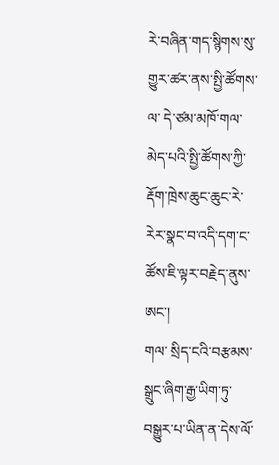རེ་བཞིན་གད་སྙིགས་སུ་གྱུར་ཚར་ནས་སྤྱི་ཚོགས་ལ་ དེ་ཙམ་མཁོ་གལ་མེད་པའི་སྤྱི་ཚོགས་ཀྱི་རྡོག་ཁྲེས་ཆུང་ཆུང་རེ་རེར་སྣང་བ་འདི་དག་ང་ཚོས་ཇི་ལྟར་བརྗེད་ནུས་ཨང་།
གལ་ སྲིད་ངའི་བརྩམས་སྒྲུང་ཞིག་རྒྱ་ཡིག་ཏུ་བསྒྱུར་པ་ཡིན་ན་དེས་ལོ་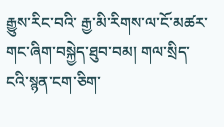རྒྱུས་རིང་བའི་ རྒྱ་མི་རིགས་ལ་ངོ་མཚར་གང་ཞིག་བསྐྱེད་ཐུབ་བམ། གལ་སྲིད་ངའི་སྙན་ངག་ཅིག་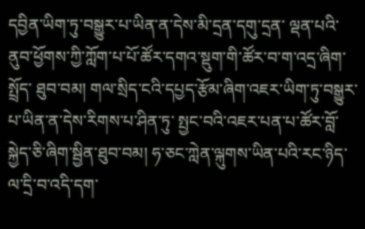དབྱིན་ཡིག་ཏུ་བསྒྱུར་པ་ཡིན་ན་དེས་མི་དྲན་དགུ་དྲན་ ལྡན་པའི་ནུབ་ཕྱོགས་ཀྱི་ཀློག་པ་པོ་ཚོར་དགའ་སྡུག་གི་ཚོར་བ་ག་འདྲ་ཞིག་སྤྲོད་ ཐུབ་བམ། གལ་སྲིད་ངའི་དཔྱད་རྩོམ་ཞིག་འཇར་ཡིག་ཏུ་བསྒྱུར་པ་ཡིན་ན་དེས་རིགས་པ་ཤིན་ཏུ་ སྤྱང་བའི་འཇར་པན་པ་ཚོར་བློ་སྐྱེད་ཅི་ཞིག་སྦྱིན་ཐུབ་བམ། ཧ་ཅང་ཀླེན་ལྐུགས་ཡིན་པའི་རང་ཉིད་ལ་དྲི་བ་འདི་དག་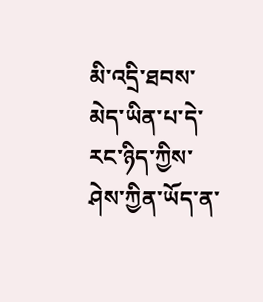མི་འདྲི་ཐབས་མེད་ཡིན་པ་དེ་ རང་ཉིད་ཀྱིས་ཤེས་ཀྱིན་ཡོད་ན་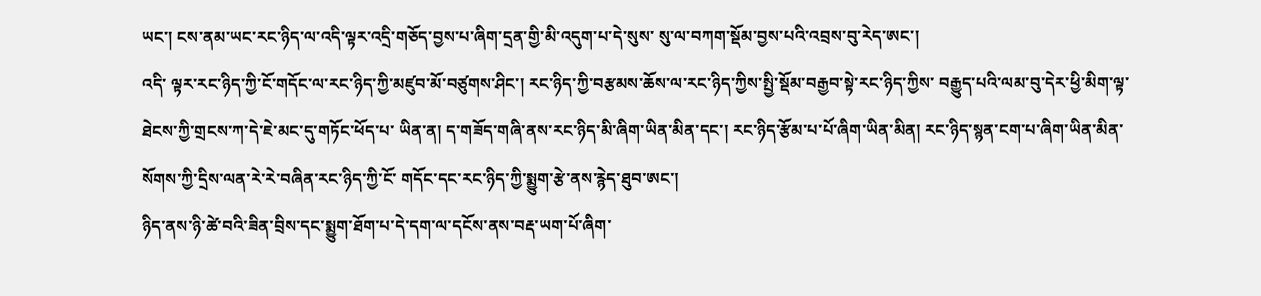ཡང་། ངས་ནམ་ཡང་རང་ཉིད་ལ་འདི་ལྟར་འདྲི་གཅོད་བྱས་པ་ཞིག་དྲན་གྱི་མི་འདུག་པ་དེ་སུས་ སུ་ལ་བཀག་སྡོམ་བྱས་པའི་འབྲས་བུ་རེད་ཨང་།
འདི་ ལྟར་རང་ཉིད་ཀྱི་ངོ་གདོང་ལ་རང་ཉིད་ཀྱི་མཛུབ་མོ་བཙུགས་ཤིང་། རང་ཉིད་ཀྱི་བརྩམས་ཆོས་ལ་རང་ཉིད་ཀྱིས་སྤྱི་སྡོམ་བརྒྱབ་སྟེ་རང་ཉིད་ཀྱིས་ བརྒྱུད་པའི་ལམ་བུ་དེར་ཕྱི་མིག་ལྟ་ཐེངས་ཀྱི་གྲངས་ཀ་དེ་ཇེ་མང་དུ་གཏོང་ཕོད་པ་ ཡིན་ན། ད་གཟོད་གཞི་ནས་རང་ཉིད་མི་ཞིག་ཡིན་མིན་དང་། རང་ཉིད་རྩོམ་པ་པོ་ཞིག་ཡིན་མིན། རང་ཉིད་སྙན་ངག་པ་ཞིག་ཡིན་མིན་སོགས་ཀྱི་དྲིས་ལན་རེ་རེ་བཞིན་རང་ཉིད་ཀྱི་ངོ་ གདོང་དང་རང་ཉིད་ཀྱི་སྨྱུག་རྩེ་ནས་རྙེད་ཐུབ་ཨང་།
ཉིད་ནས་ཉི་ཚེ་བའི་ཟིན་བྲིས་དང་སྨྱུག་ཐོག་པ་དེ་དག་ལ་དངོས་ནས་བརྡ་ཡག་པོ་ཞིག་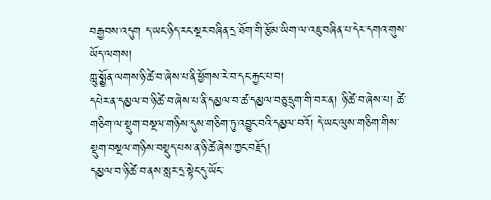བརྒྱབས་འདུག ད་ཡང་ཉིད་རང་སྔར་བཞིན་དྲ་ཐོག་གི་རྩོམ་ཡིག་ལ་འཇུ་བཞིན་པ་དེར་དགའ་གུས་ཡོད་ལགས།
ཀླུ་སྨྱོན་ལགས་ཉི་ཚེ་བ་ཞེས་པ་ནི་ཕྱོགས་རེ་བ་དང་རྐྱང་པ་བ།
དཔེར་ན་དམྱལ་བ་ཉི་ཚེ་བ་ཞེས་པ་ནི་དམྱལ་བ་ཚ་དམྱལ་བཅུ་དྲུག་གི་བར་ན། ཉི་ཚེ་བ་ཞེས་པ། ཚེ་གཅིག་ལ་སྡུག་བསྔལ་གཉིས་དུས་གཅིག་ཏུ་འབྱུང་བའི་དམྱལ་བའོ། དེ་ཡང་ལུས་གཅིག་གིས་སྡུག་བསྔལ་གཉིས་བསྡུད་པས་ན་ཉི་ཚེ་ཞེས་ཀྱང་བརྗོད།
དམྱལ་བ་ཉི་ཚེ་བ་ནས་སླར་དྲ་སྟེང་དུ་ཡོང་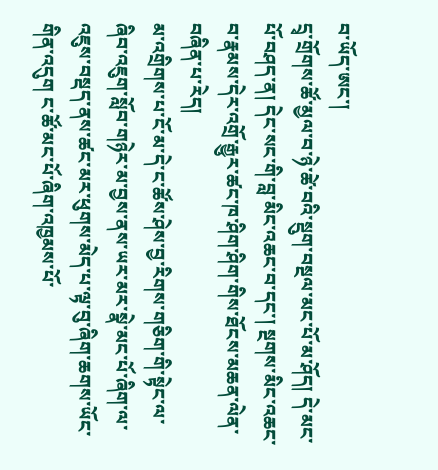བ་ཡོད་ཨང་།
དྲྭ་གྲོགས་ཚོ་མྱལ་བ་ཉེ་ཚེ་བའི་སྡུག་བསྔལ་མང་པོ་མ་ཤོད། དེ་མང་པོ་བཤད་ན། དེང་སང་གི་བླ་མིང་འཆང་བ་དང་། སྔགས་མིང་འཆང་བ་རྣམས་དེར་འགྲོ་རྒྱུར་ཚང་ཁ་ཤིག་ཤིག་གིས་ཐོངས་མཆན་ལེན་བཞིན་པ་རེད།
མ་འགྲིགས་པ་ངོ་མ་དེ་ང་ཚོས་ཤེས་བྱ་རིགས་གཅིག་གི་སྟེང་ལ་ཞིབ་འཇུག་སློབ་གཉེར་མ་བྱས་ནས་ཡར་མར་སྣེ་མང་པོ་ཞིག་ལ་འཇུས་བསྡད་ནས་ཚང་མར་ཕུགས་མེད་པ་ལྟ་བུ་ཞིག་ཆགས་ཡོང་གིན་འདུག ང་ཚོ་མང་པོ་ཞིག་འཁྱམས་པོ་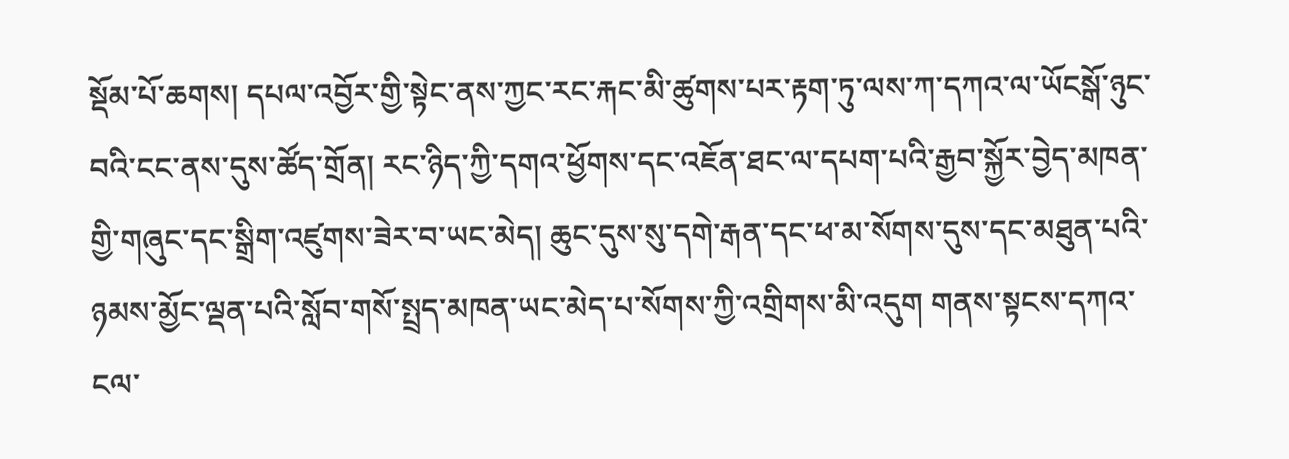སྡོམ་པོ་ཆགས། དཔལ་འབྱོར་གྱི་སྟེང་ནས་ཀྱང་རང་རྐང་མི་ཚུགས་པར་རྟག་ཏུ་ལས་ཀ་དཀའ་ལ་ཡོངསྒོ་ཉུང་བའི་ངང་ནས་དུས་ཚོད་གྲོན། རང་ཉིད་ཀྱི་དགའ་ཕྱོགས་དང་འཇོན་ཐང་ལ་དཔག་པའི་རྒྱབ་སྐྱོར་བྱེད་མཁན་གྱི་གཞུང་དང་སྒྲིག་འཛུགས་ཟེར་བ་ཡང་མེད། ཆུང་དུས་སུ་དགེ་རྒན་དང་ཕ་མ་སོགས་དུས་དང་མཐུན་པའི་ཉམས་མྱོང་ལྡན་པའི་སློབ་གསོ་སྤྲད་མཁན་ཡང་མེད་པ་སོགས་ཀྱི་འགྲིགས་མི་འདུག གནས་སྟངས་དཀའ་ངལ་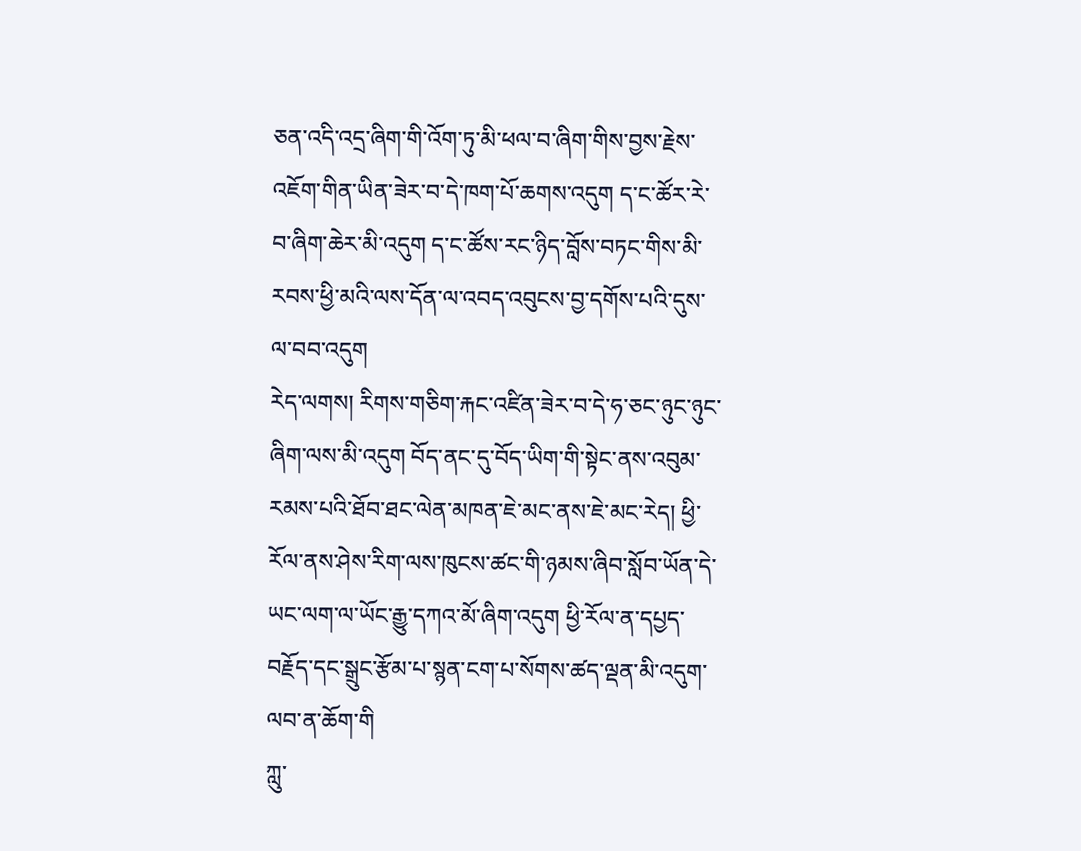ཅན་འདི་འདྲ་ཞིག་གི་འོག་ཏུ་མི་ཕལ་བ་ཞིག་གིས་བྱས་རྗེས་འཇོག་གིན་ཡིན་ཟེར་བ་དེ་ཁག་པོ་ཆགས་འདུག ད་ང་ཚོར་རེ་བ་ཞིག་ཆེར་མི་འདུག ད་ང་ཚོས་རང་ཉིད་བློས་བཏང་གིས་མི་རབས་ཕྱི་མའི་ལས་དོན་ལ་འབད་འབུངས་བྱ་དགོས་པའི་དུས་ལ་བབ་འདུག
རེད་ལགས། རིགས་གཅིག་རྐང་འཛིན་ཟེར་བ་དེ་ཧ་ཅང་ཉུང་ཉུང་ཞིག་ལས་མི་འདུག བོད་ནང་དུ་བོད་ཡིག་གི་སྟེང་ནས་འབུམ་རམས་པའི་ཐོབ་ཐང་ལེན་མཁན་ཇེ་མང་ནས་ཇེ་མང་རེད། ཕྱི་རོལ་ནས་ཤེས་རིག་ལས་ཁུངས་ཚང་གི་ཉམས་ཞིབ་སློབ་ཡོན་དེ་ཡང་ལག་ལ་ཡོང་རྒྱུ་དཀའ་མོ་ཞིག་འདུག ཕྱི་རོལ་ན་དཔྱད་བརྗོད་དང་སྒྲུང་རྩོམ་པ་སྙན་ངག་པ་སོགས་ཚད་ལྡན་མི་འདུག་ལབ་ན་ཆོག་གི
ཀླུ་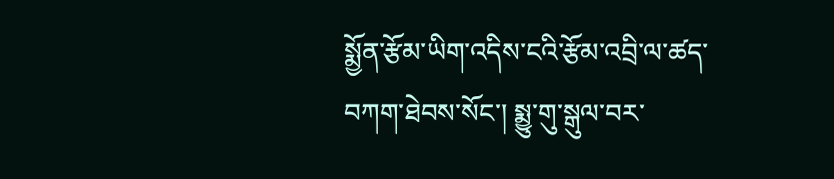སྨྱོན་རྩོམ་ཡིག་འདིས་ངའི་རྩོམ་འབྲི་ལ་ཚད་བཀག་ཐེབས་སོང་། སྨྱུ་གུ་སྒུལ་བར་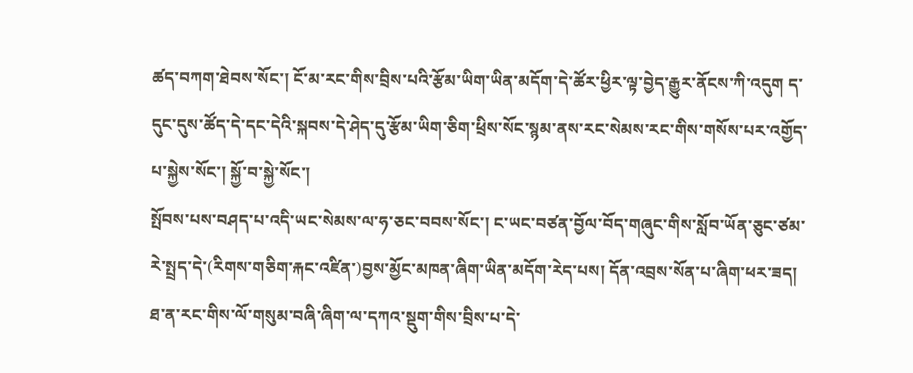ཚད་བཀག་ཐེབས་སོང་། ངོ་མ་རང་གིས་བྲིས་པའི་རྩོམ་ཡིག་ཡིན་མདོག་དེ་ཚོར་ཕྱིར་ལྟ་བྱེད་རྒྱུར་ནོངས་ཀི་འདུག ད་དུང་དུས་ཚོད་དེ་དང་དེའི་སྐབས་དེ་ཤེད་དུ་རྩོམ་ཡིག་ཅིག་ཕྲིས་སོང་སྙམ་ནས་རང་སེམས་རང་གིས་གསོས་པར་འགྱོད་པ་སྐྱེས་སོང་། སྐྱོ་བ་སྐྱེ་སོང་།
སྤོབས་པས་བཤད་པ་འདི་ཡང་སེམས་ལ་ཧ་ཅང་བབས་སོང་། ང་ཡང་བཙན་བྱོལ་བོད་གཞུང་གིས་སློབ་ཡོན་ཅུང་ཙམ་རེ་སྤྲད་དེ་(རིགས་གཅིག་རྐང་འཛིན་)བྱས་མྱོང་མཁན་ཞིག་ཡིན་མདོག་རེད་པས། དོན་འབྲས་སོན་པ་ཞིག་ཕར་ཟད། ཐ་ན་རང་གིས་ལོ་གསུམ་བཞི་ཞིག་ལ་དཀའ་སྡུག་གིས་བྲིས་པ་དེ་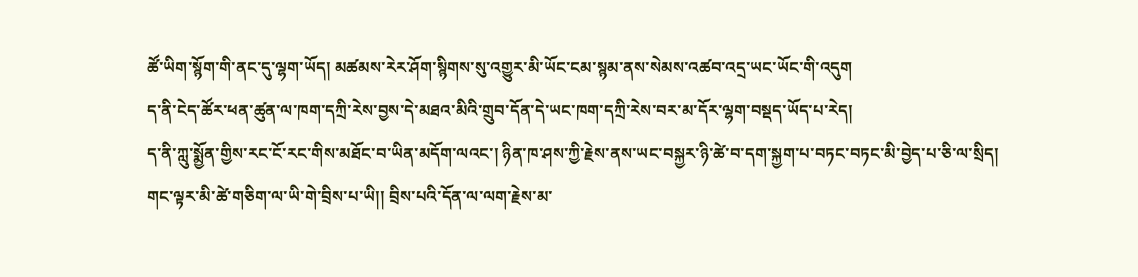ཚོ་ཡིག་སྙོག་གི་ནང་དུ་ལྷག་ཡོད། མཚམས་རེར་ཤོག་སྙིགས་སུ་འགྱུར་མི་ཡོང་ངམ་སྙམ་ནས་སེམས་འཚབ་འདྲ་ཡང་ཡོང་གི་འདུག
ད་ནི་ངེད་ཚོར་ཕན་ཚུན་ལ་ཁག་དཀྲི་རེས་བྱས་དེ་མཐའ་མིའི་གྲུབ་དོན་དེ་ཡང་ཁག་དཀྲི་རེས་བར་མ་དོར་ལྷག་བསྡད་ཡོད་པ་རེད།
ད་ནི་ཀླུ་སྨྱོན་གྱིས་རང་ངོ་རང་གིས་མཐོང་བ་ཡིན་མདོག་ལའང་། ཉིན་ཁ་ཤས་ཀྱི་རྗེས་ནས་ཡང་བསྐྱར་ཉི་ཚེ་བ་དག་སྐྱག་པ་བཏང་བཏང་མི་བྱེད་པ་ཅི་ལ་སྲིད།
གང་ལྟར་མི་ཚེ་གཅིག་ལ་ཡི་གེ་བྲིས་པ་ཡི།། བྲིས་པའི་དོན་ལ་ལག་རྗེས་མ་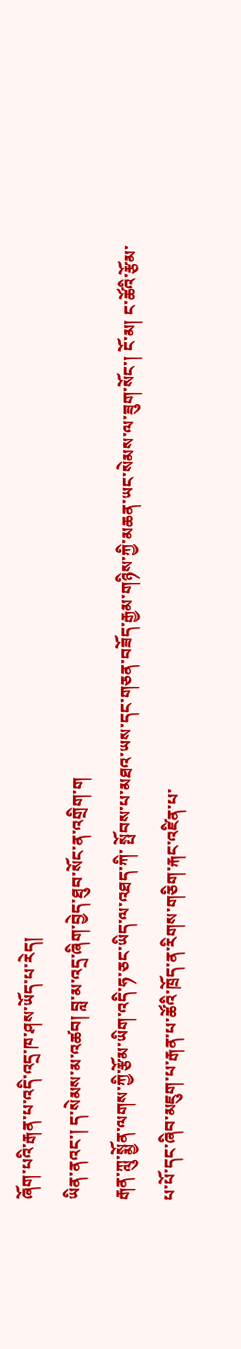ཞོག་པའི་རྒན་པ་འདི་འདྲ་ཁ་ཤས་ཡོད་པ་རེད།
ཡིན་ནའང་། ད་སེམས་མ་འཚབ། བླ་མ་འདྲ་ཞིག་བྱེད་ཐུབ་སོང་ན་འགྲིག་ག
རྒན་ཀླུ་སྨྱོན་ལགས་ཀྱི་རྩོམ་ཡིག་འདི་ཧ་ཅང་ཡིད་ལ་འཐད་ཀི་ སྤོབས་པ་མཐའ་ཡས་དང་གཅན་བཟོད་རྒྱམ་གཉིས་ཀྱི་མཆན་ཡང་སེམས་ལ་ཟུག་སོང་། ངོ་མ། ང་ཚོའི་རྩོམ་པ་པོ་དང་ཞིབ་མཇུག་པ་རྒན་པ་ཚོའི་ཁྲོད་ན་རིགས་གཅིག་རྐང་འཛིན་པ་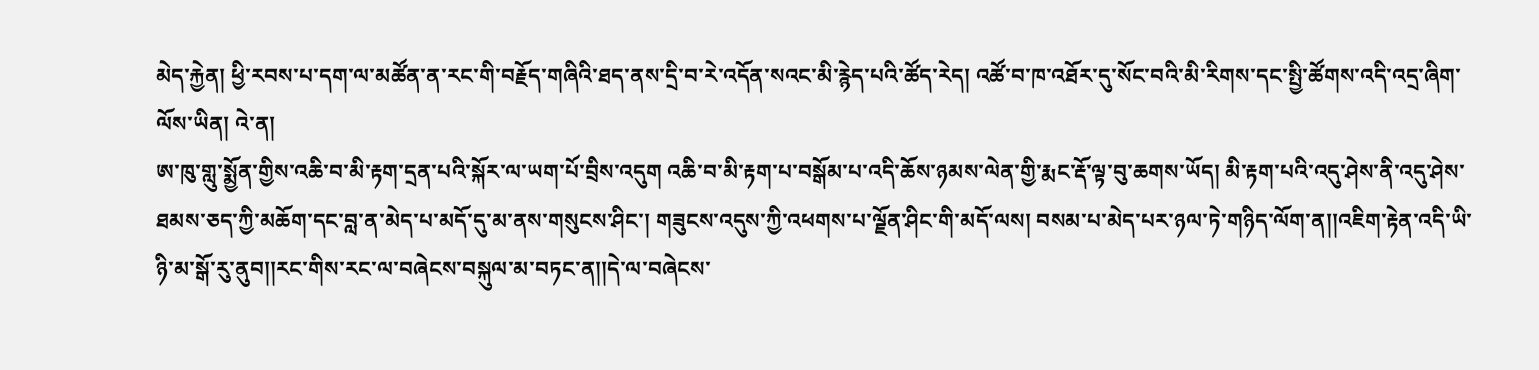མེད་རྐྱེན། ཕྱི་རབས་པ་དག་ལ་མཚོན་ན་རང་གི་བརྗོད་གཞིའི་ཐད་ནས་དྲི་བ་རེ་འདོན་སའང་མི་རྙེད་པའི་ཚོད་རེད། འཚོ་བ་ཁ་འཐོར་དུ་སོང་བའི་མི་རིགས་དང་སྤྱི་ཚོགས་འདི་འདྲ་ཞིག་ལོས་ཡིན། འེ་ན།
ཨ་ཁུ་གླུ་སྨྱོན་གྱིས་འཆི་བ་མི་རྟག་དྲན་པའི་སྐོར་ལ་ཡག་པོ་བྲིས་འདུག འཆི་བ་མི་རྟག་པ་བསྒོམ་པ་འདི་ཆོས་ཉམས་ལེན་གྱི་རྨང་རྡོ་ལྟ་བུ་ཆགས་ཡོད། མི་རྟག་པའི་འདུ་ཤེས་ནི་འདུ་ཤེས་ཐམས་ཅད་ཀྱི་མཆོག་དང་བླ་ན་མེད་པ་མདོ་དུ་མ་ནས་གསུངས་ཤིང་། གཟུངས་འདུས་ཀྱི་འཕགས་པ་ལྗོན་ཤིང་གི་མདོ་ལས། བསམ་པ་མེད་པར་ཉལ་ཏེ་གཉིད་ལོག་ན།།འཇིག་རྟེན་འདི་ཡི་ཉི་མ་སྒོ་རུ་ནུབ།།རང་གིས་རང་ལ་བཞེངས་བསྐུལ་མ་བཏང་ན།།དེ་ལ་བཞེངས་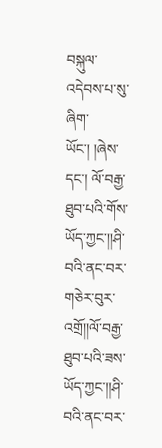བསྐུལ་འདེབས་པ་སུ་ཞིག་ཡོང་། །ཞེས་དང་། ལོ་བརྒྱ་ཐུབ་པའི་གོས་ཡོད་ཀྱང་།།ཤི་བའི་ནང་བར་གཅེར་བུར་འགྲོ།།ལོ་བརྒྱ་ཐུབ་པའི་ཟས་ཡོད་ཀྱང་།།ཤི་བའི་ནང་བར་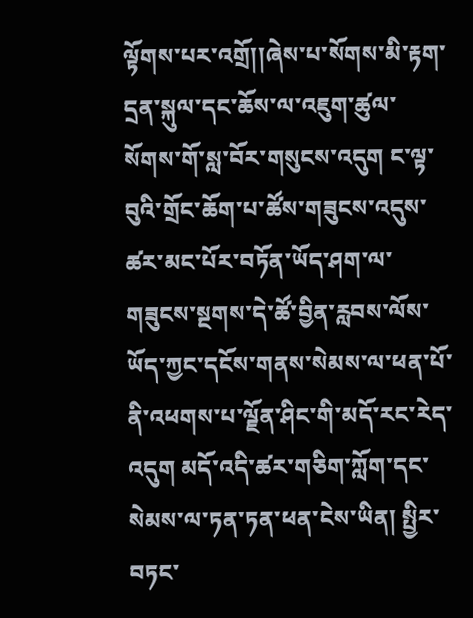ལྟོགས་པར་འགྲོ།།ཞེས་པ་སོགས་མི་རྟག་དྲན་སྐུལ་དང་ཆོས་ལ་འཇུག་ཚུལ་སོགས་གོ་སླ་བོར་གསུངས་འདུག ང་ལྟ་བུའི་གྲོང་ཆོག་པ་ཚོས་གཟུངས་འདུས་ཚར་མང་པོར་བཏོན་ཡོད་ཤག་ལ་གཟུངས་སྔགས་དེ་ཚོ་བྱིན་རླབས་ལོས་ཡོད་ཀྱང་དངོས་གནས་སེམས་ལ་ཕན་པོ་ནི་འཕགས་པ་ལྗོན་ཤིང་གི་མདོ་རང་རེད་འདུག མདོ་འདི་ཚར་གཅིག་ཀློག་དང་སེམས་ལ་ཏན་ཏན་ཕན་ངེས་ཡིན། སྤྱིར་བཏང་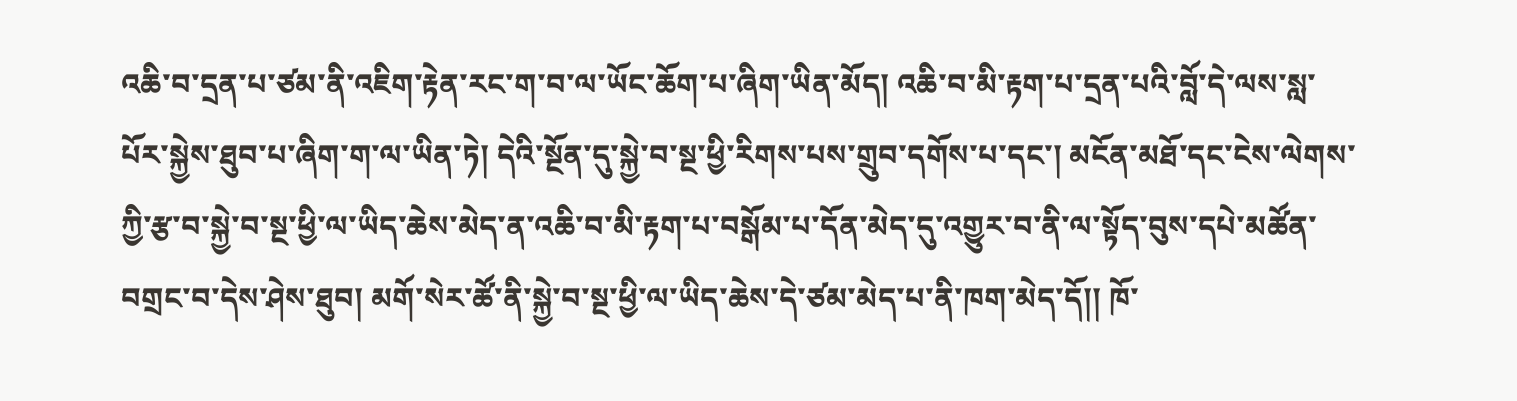འཆི་བ་དྲན་པ་ཙམ་ནི་འཇིག་རྟེན་རང་ག་བ་ལ་ཡོང་ཆོག་པ་ཞིག་ཡིན་མོད། འཆི་བ་མི་རྟག་པ་དྲན་པའི་བློ་དེ་ལས་སླ་པོར་སྐྱེས་ཐུབ་པ་ཞིག་ག་ལ་ཡིན་ཏེ། དེའི་སྔོན་དུ་སྐྱེ་བ་སྔ་ཕྱི་རིགས་པས་གྲུབ་དགོས་པ་དང་། མངོན་མཐོ་དང་ངེས་ལེགས་ཀྱི་རྩ་བ་སྐྱེ་བ་སྔ་ཕྱི་ལ་ཡིད་ཆེས་མེད་ན་འཆི་བ་མི་རྟག་པ་བསྒོམ་པ་དོན་མེད་དུ་འགྱུར་བ་ནི་ལ་སྟོད་བུས་དཔེ་མཚོན་བགྲང་བ་དེས་ཤེས་ཐུབ། མགོ་སེར་ཚོ་ནི་སྐྱེ་བ་སྔ་ཕྱི་ལ་ཡིད་ཆེས་དེ་ཙམ་མེད་པ་ནི་ཁག་མེད་དོ།། ཁོ་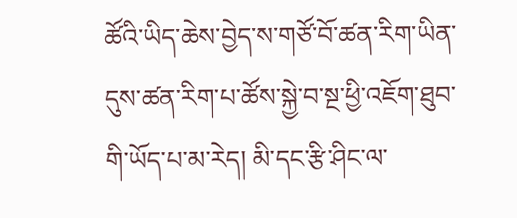ཚོའི་ཡིད་ཆེས་བྱེད་ས་གཙོ་བོ་ཚན་རིག་ཡིན་དུས་ཚན་རིག་པ་ཚོས་སྐྱེ་བ་སྔ་ཕྱི་འཇོག་ཐུབ་གི་ཡོད་པ་མ་རེད། མི་དང་རྩི་ཤིང་ལ་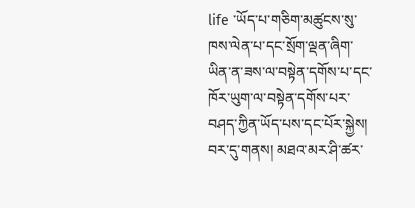life ་ཡོད་པ་གཅིག་མཚུངས་སུ་ཁས་ལེན་པ་དང་སྲོག་ལྡན་ཞིག་ཡིན་ན་ཟས་ལ་བསྟེན་དགོས་པ་དང་ཁོར་ཡུག་ལ་བསྟེན་དགོས་པར་བཤད་ཀྱིན་ཡོད་པས་དང་པོར་སྐྱེས། བར་དུ་གནས། མཐའ་མར་ཤི་ཚར་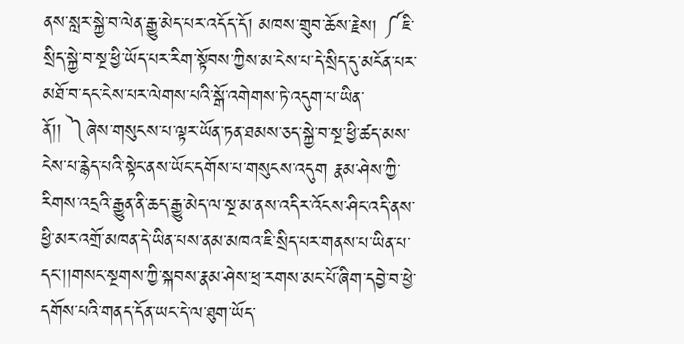ནས་སླར་སྐྱེ་བ་ལེན་རྒྱུ་མེད་པར་འདོད་དོ། མཁས་གྲུབ་ཆོས་རྗེས། ༼ཇི་སྲིད་སྐྱེ་བ་སྔ་ཕྱི་ཡོད་པར་རིག་སྟོབས་ཀྱིས་མ་ངེས་པ་དེ་སྲིད་དུ་མངོན་པར་མཐོ་བ་དང་ངེས་པར་ལེགས་པའི་སྒོ་འགེགས་ཏེ་འདུག་པ་ཡིན་ནོ།། ༽ཞེས་གསུངས་པ་ལྟར་ཡོན་ཏན་ཐམས་ཅད་སྐྱེ་བ་སྔ་ཕྱི་ཚད་མས་ངེས་པ་རྙེད་པའི་སྟེང་ནས་ཡོང་དགོས་པ་གསུངས་འདུག རྣམ་ཤེས་ཀྱི་རིགས་འདྲའི་རྒྱུན་ནི་ཆད་རྒྱུ་མེད་ལ་སྔ་མ་ནས་འདིར་འོངས་ཤིང་འདི་ནས་ཕྱི་མར་འགྲོ་མཁན་དེ་ཡིན་པས་ནམ་མཁའ་ཇི་སྲིད་པར་གནས་པ་ཡིན་པ་དང་།།གསང་སྔགས་ཀྱི་སྐབས་རྣམ་ཤེས་ཕྲ་རགས་མང་པོ་ཞིག་དབྱེ་བ་ཕྱེ་དགོས་པའི་གནད་དོན་ཡང་དེ་ལ་ཐུག་ཡོད་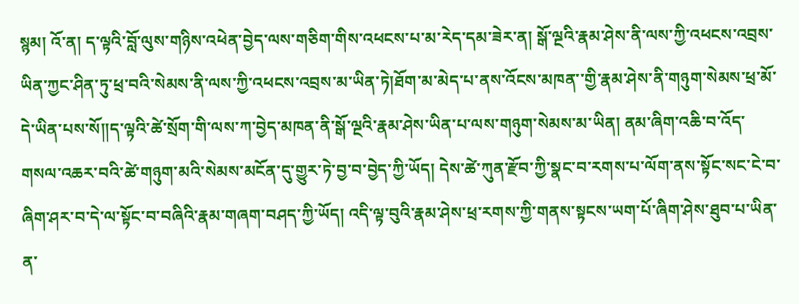སྙམ། འོ་ན། ད་ལྟའི་བློ་ལུས་གཉིས་འཕེན་བྱེད་ལས་གཅིག་གིས་འཕངས་པ་མ་རེད་དམ་ཟེར་ན། སྒོ་ལྔའི་རྣམ་ཤེས་ནི་ལས་ཀྱི་འཕངས་འབྲས་ཡིན་ཀྱང་ཤིན་ཏུ་ཕྲ་བའི་སེམས་ནི་ལས་ཀྱི་འཕངས་འབྲས་མ་ཡིན་ཏེ།ཐོག་མ་མེད་པ་ནས་འོངས་མཁན་་གྱི་རྣམ་ཤེས་ནི་གཉུག་སེམས་ཕྲ་མོ་དེ་ཡིན་པས་སོ།།ད་ལྟའི་ཚེ་སྲོག་གི་ལས་ཀ་བྱེད་མཁན་ནི་སྒོ་ལྔའི་རྣམ་ཤེས་ཡིན་པ་ལས་གཉུག་སེམས་མ་ཡིན། ནམ་ཞིག་འཆི་བ་འོད་གསལ་འཆར་བའི་ཚེ་གཉུག་མའི་སེམས་མངོན་དུ་གྱུར་ཏེ་བྱ་བ་བྱེད་ཀྱི་ཡོད། དེས་ཚེ་ཀུན་རྫོབ་ཀྱི་སྣང་བ་རགས་པ་ལོག་ནས་སྟོང་སང་ངེ་བ་ཞིག་ཤར་བ་དེ་ལ་སྟོང་བ་བཞིའི་རྣམ་གཞག་བཤད་ཀྱི་ཡོད། འདི་ལྟ་བུའི་རྣམ་ཤེས་ཕྲ་རགས་ཀྱི་གནས་སྟངས་ཡག་པོ་ཞིག་ཤེས་ཐུབ་པ་ཡིན་ན་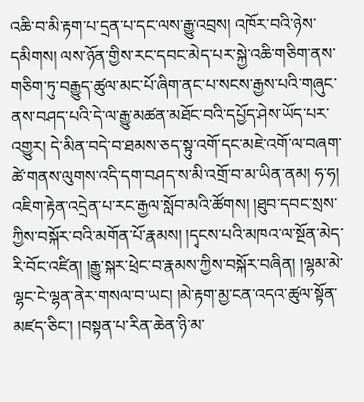འཆི་བ་མི་རྟག་པ་དྲན་པ་དང་ལས་རྒྱུ་འབྲས། འཁོར་བའི་ཉེས་དམིགས། ལས་ཉོན་གྱིས་རང་དབང་མེད་པར་སྐྱེ་འཆི་གཅིག་ནས་གཅིག་ཏུ་བརྒྱུད་ཚུལ་མང་པོ་ཞིག་ནང་པ་སངས་རྒྱས་པའི་གཞུང་ནས་བཤད་པའི་དེ་ལ་རྒྱུ་མཚན་མཐོང་བའི་དཔྱོད་ཤེས་ཡོད་པར་འགྱུར། དེ་མིན་བདེ་བ་ཐམས་ཅད་སྟུ་འགོ་དང་མཇེ་འགོ་ལ་བཞག་ཚེ་གནས་ལུགས་འདི་དག་བཤད་ས་མི་འགྲོ་བ་མ་ཡིན་ནམ། ཧ་ཧ།
འཇིག་རྟེན་འདྲེན་པ་རང་རྒྱལ་སློབ་མའི་ཚོགས། །ཐུབ་དབང་སྲས་ཀྱིས་བསྐོར་བའི་མགོན་པོ་རྣམས། །དྭངས་པའི་མཁའ་ལ་སྔོན་མེད་རི་བོང་འཛིན། །རྒྱུ་སྐར་ཕྲེང་བ་རྣམས་ཀྱིས་བསྐོར་བཞིན། །ལྷམ་མེ་ལྷང་ངེ་ལྷན་ནེར་གསལ་བ་ཡང། །མེ་རྟག་མྱ་ངན་འདའ་ཚུལ་སྟོན་མཛད་ཅིང་། །བསྟན་པ་རིན་ཆེན་ཉི་མ་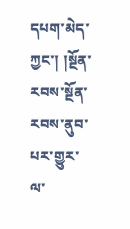དཔག་མེད་ཀྱང་། །སྔོན་རབས་སྔོན་རབས་ནུབ་པར་གྱུར་ལ་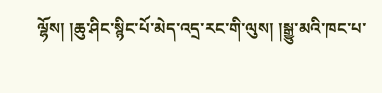ལྷོས། །ཆུ་ཤིང་སྙིང་པོ་མེད་འདྲ་རང་གི་ལུས། །སྒྱུ་མའི་ཁང་པ་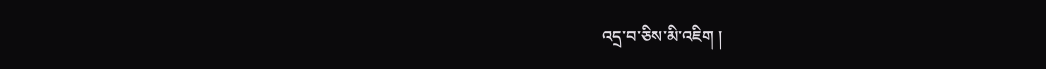འདྲ་བ་ཅིས་མི་འཇིག །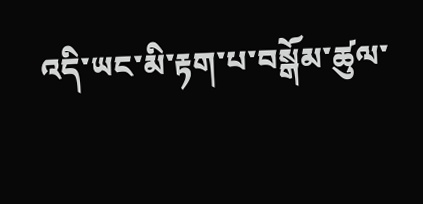འདི་ཡང་མི་རྟག་པ་བསྒོམ་ཚུལ་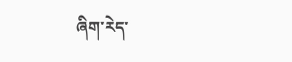ཞིག་རེད་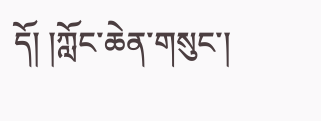དོ། །ཀློང་ཆེན་གསུང་།